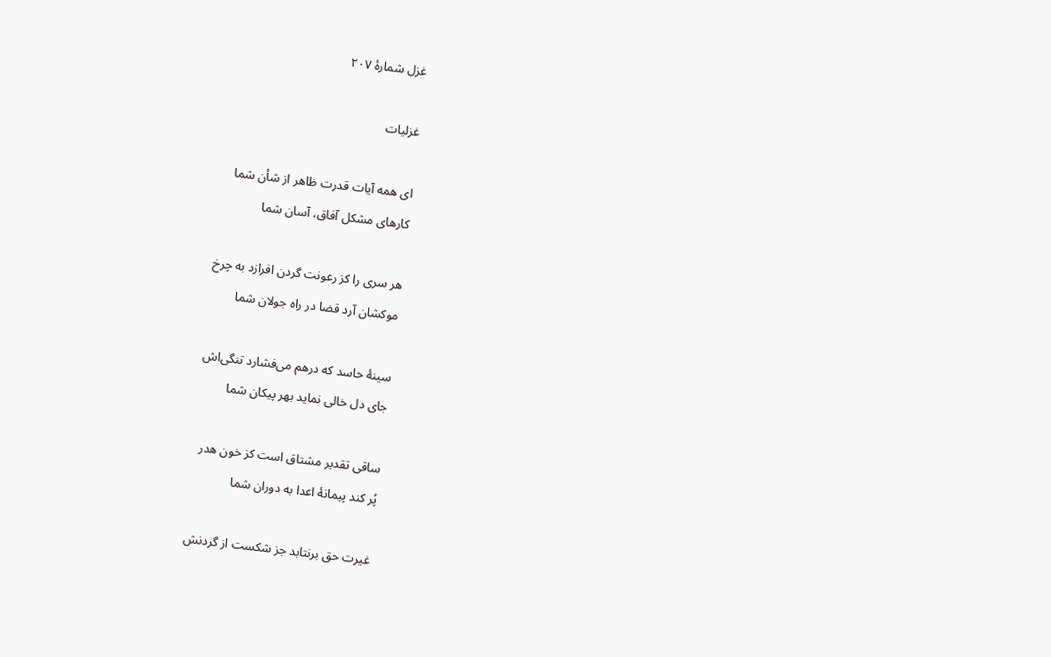غزل شمارهٔ ۲۰۷

غزلیات

ای همه آیات قدرت ظاهر از شأن شما
کارهای مشکل آفاق، آسان شما

هر سری را کز رعونت‌ گردن افرازد به چرخ
مو‌کشان آرد قضا در راه جولان شما

سینهٔ حاسد که درهم‌ می‌فشارد تنگی‌اش
جای دل خالی نماید بهر پیکان شما

ساقی تقدیر مشتاق است‌ کز خون هدر
پُر کند پیمانهٔ اعدا به د‌وران شما

غیرت‌ حق برنتابد جز شکست از گردنش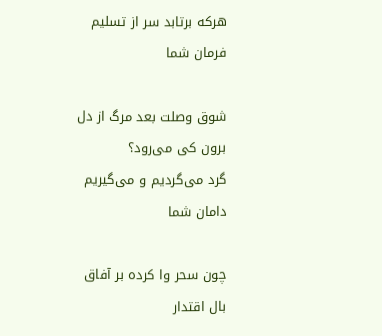هرکه برتابد سر از تسلیم فرمان شما

شوق‌ وصلت بعد مرگ از دل‌ برون کی می‌رود؟
گرد می‌گردیم و می‌گیریم دامان شما

چون سحر وا کرد‌ه بر آفاق بال اقتدار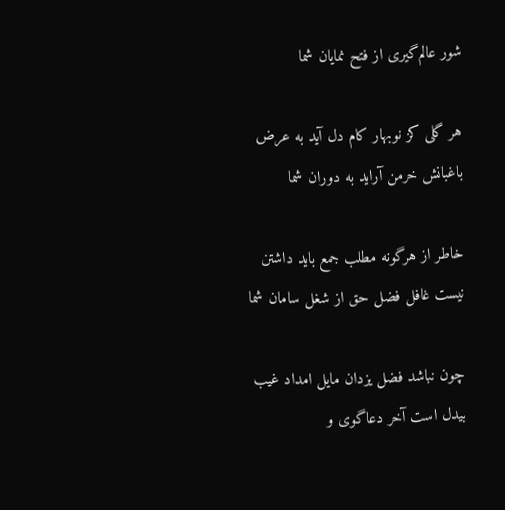شور عالم‌گیری از فتح نمایان شما

هر گلی‌ کز نوبهار کام دل آید به عرض
باغبانش خرمن آراید به دوران شما

خاطر از هرگونه مطلب جمع باید داشتن
نیست‌ غافل فضل حق از شغل سامان‌ شما

چون نباشد فضل‌ یزدان مایل امداد غیب
بیدل است آخر دعاگوی و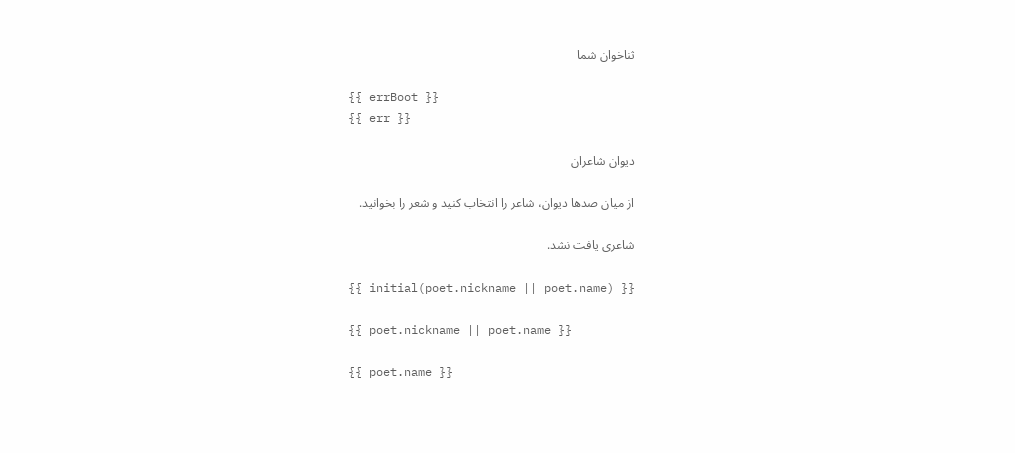ثناخو‌ان شما

{{ errBoot }}
{{ err }}

دیوان شاعران

از میان صدها دیوان، شاعر را انتخاب کنید و شعر را بخوانید.

شاعری یافت نشد.

{{ initial(poet.nickname || poet.name) }}

{{ poet.nickname || poet.name }}

{{ poet.name }}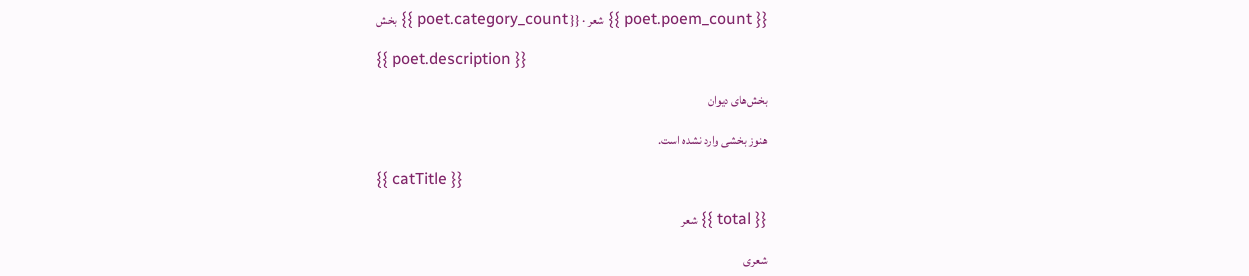{{ poet.poem_count }} شعر · {{ poet.category_count }} بخش

{{ poet.description }}

بخش‌های دیوان

هنوز بخشی وارد نشده است.

{{ catTitle }}

{{ total }} شعر

شعری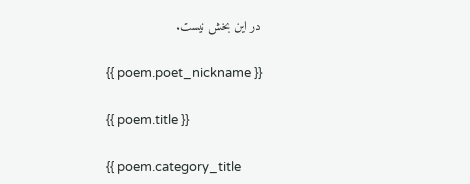در این بخش نیست.

{{ poem.poet_nickname }}

{{ poem.title }}

{{ poem.category_title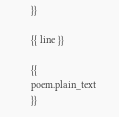}}

{{ line }}

{{ poem.plain_text }}